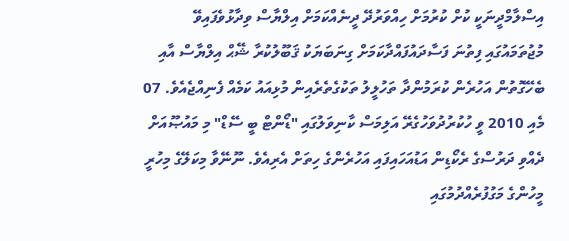އިސްލާމްދީނަކީ ކުށް ކުރުމަށް ހިއްވަރުދޭ ދީނެއްކަމަށް އިލްޔާސް ވިދާޅުވެފައިވޭ
މުޖުތަމައުގައި ފިތުނަ ފަސާދައުފައްދާކަމަށް ގިނަބަޔަކު ޤަބޫލުކުރާ ޝޭޙް އިލްޔާސް އާއި ބެހޭގޮތުން އަހުރެން ކުރަމުންދާ ތަހުލީލު ތަކުގެތެރެއިން މުޅިއައު ކަމެއް ފެނިއްޖެއެވެ. 07 މެއި 2010 ވީ ހުކުރުދުވަހުގެރޭ އަލިމަސް ކާނިވަލުގައި "ޑޯންޓް ބީ ސޭޑް" މި މައުޞޫއަށް ދެއްވި ދަރުސްގެ ރެކޯޑިން އަޑުއަހައިފައި އަހުރެންގެ ހިތަށް އެރިއެވެ. ނޫނޭވާ މިކަލޭގެ މިހުރީ މީހުންގެ މަގުފުރެއްދުމުގައި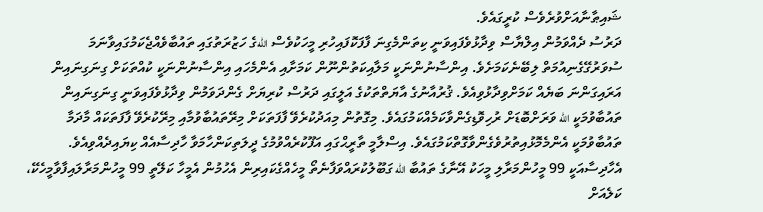ޝައިޠާނާއަށްވުރެވެސް ކުރީގައެވެ.
ދަރުސު ދެއްވަމުން އިލްޔާސް ވިދާޅުވެފައިވަނީ ކިތަންމެގިނަ ފާފަކޮފައިހުރި މީހަކުވެސް اللهގެ ހަޒުރަތުގައި ތައުބާވެއްޖެކަމުގައިވާނަމަ ސުވަރުގޭގެނިއުމަތް ލިބޭނެކަމަށެވެ. އިންސާނުންނަކީ މަލާއިކަތުންނޫން ކަމަށާއި އެންމެހައި އިންސާނުންނަކީ ކުއްތަކަށް ގިނަގިނައިން އަރައިގަންނަ ބަޔެއް ކަމަށްވިދާޅުވިއެވެ. ޤުރުއާނުގެ އާޔަތްތަކުގެ އަލީގައި ދަރުސް ކުރިޔަށް ގެންދަވަމުން ވިދާޅުވެފައިވަނީ ގިނަގިނައިން ތައުބާވުމަކީ الله ވަރަށްބޮޑަށް ރުހިވޮޑިގެންވާކަމެއްކަމުގައެވެ. މިގޮތުން މިއަދުކުރެވޭ ފާފަތަކަށް މިރޭތައުބާވުމާއި މިރޭކުރެވޭ ފާފަތަކައް މާދަމާ ތައުބާވުމަކީ އެންމެމޮޅުއިތުރުވެގެންވާގޮތްކަމުގައެވެ. އިސްލާމީ ތާރީޙްގައި އަފޫކުރެއްވުމުގެ ދީލަތިކަންހާމަވާ ހާދިސާއެއް ކިޔައިދެއްވިއެވެ. އެހާދިސާއަކީ 99 މީހުންމަރާލި މީހަކު އޭނާގެ ތައުބާ الله ގަބޫލުކުރައްވަފާނެތޯ މީހެއްގެކައިރިން އެހުމުން އެމީހާ ކަލޭތީ 99 މީހުންމަރާލައިފާވާމީހެކޭ، ކަލެއަށް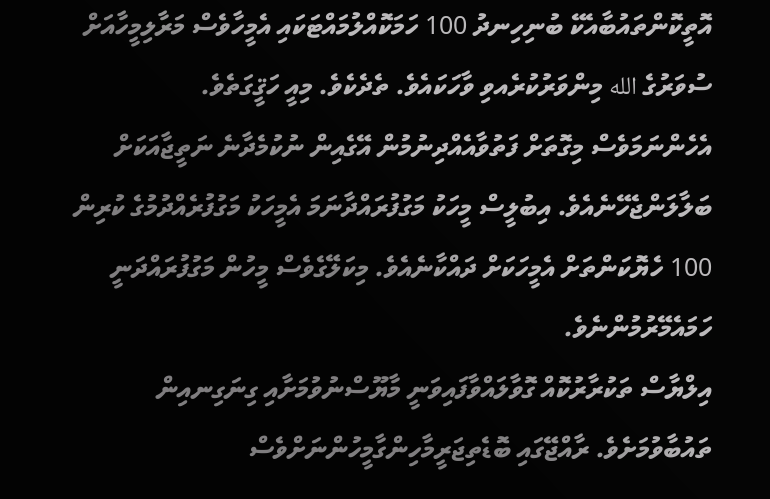އޮތީކޮންތައުބާއެކޭ ބުނިހިނދު 100 ހަމަކޮއްލުމައްޓަކައި އެމީހާވެސް މަރާލިމީހާއަށް ސުވަރުގެ الله މިންވަރުކުރެއވި ވާހަކައެވެ. ތެދެކެވެ. މިއީ ހަޤީގަތެވެ. އެހެންނަމަވެސް މިގޮތަށް ފަތުވާއެއްދިނުމުން އޭގެއިން ނުކުމެދާނެ ނަތީޖާއަކަށް ބަލާލަންޖެހޭނެއެވެ. އިބުލީސް މީހަކު މަގުފުރައްދާނަމަ އެމީހަކު މަގުފުރެއްދުމުގެ ކުރިން 100 ހެޔޮކަންތަށް އެމީހަކަށް ދައްކާނެއެވެ. މިކަލޭގެވެސް މީހުން މަގުފުރައްދަނީ ހަމައެމޭރުމުންނެވެ.
އިލްޔާސް ތަކުރާރުކޮއް ގޮވާލައްވާފައިވަނީ މާޔޫސްނުވުމަށާއި ގިނަގިނއިން ތައުބާވުމަށެވެ. ރާއްޖޭގައި ބޮޑެތިޖަރީމާހިންގާމީހުންނަށްވެސް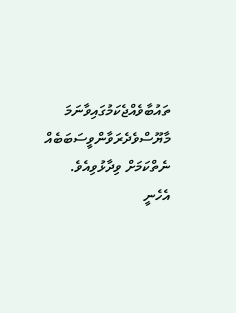ތައުބާވެއްޖެކަމުގައިވާނަމަ މާޔޫސްވެދެރަވާންވީސަބަބެއް ނެތްކަމަށް ވިދާޅުވިއެވެ. އެހެނީ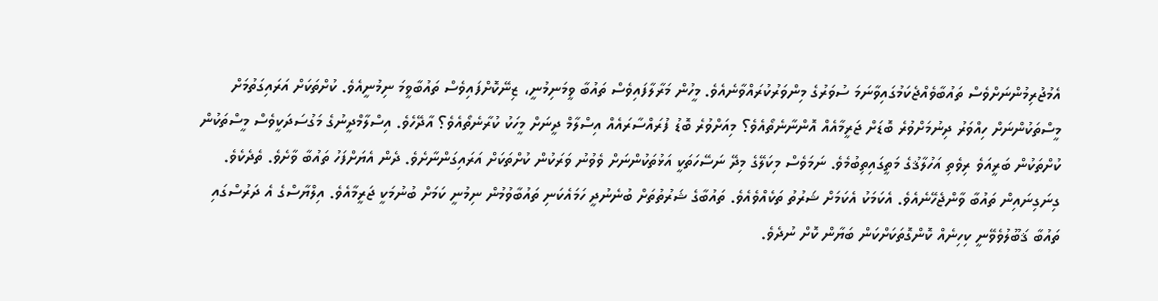އެމުޖުރިމުންނަށްވެސް ތައުބާވެއްޖެކަމުގައިވާނަމަ ސުވަރުގެ މިންވަރުކުރައްވާނެއެވެ. މީހުން މަރާލާފައިވެސް ތައުބާ ވީމަނިމުނީ، ޒިނޭކޮށްފައިވެސް ތައުބާވީމަ ނިމުނީއެވެ. ކުށްތަކަށް އަރައިގަތުމަށް މީސްތަކުންނަށް ހިއްވަރު ދިނުމަށްވުރެ ބޮޑަށް ޖަރީމާއެއް އޮންނާނެތޯއެވެ؟ މިއަށްވުރެ ބޮޑު ފުރައްސާރައެއް އިސްލާމް ދީނަށް މީހަކު ކުރާނެތޯއެވެ؟ އާދޭހެވެ. އިސްލާމްދީނުގެ މަގުސަދަކީވެސް މީސްތަކުން ކުށްތަކުން ބަރީއަވެ ރިވެތި އަހުލާޤުގެ މަތީގައިތިބުމެވެ. ނަމަވެސް މިކަލޭގެ މިދޭ ނަސޭހަތަކީ އަޅުތަކުންނަށް ވެވުނު ވަރަކުން ކުށްތަކަށް އަރައިގަންނާށެވެ. ދެން އެޔަށްފަހު ތައުބާ ވާށެވެ. ތެދެކެވެ. ގިނަގިނައިން ތައުބާ ވާންޖެހޭނެއެވެ. އެކަމަކު އެކަމަށް ޝަރުތު ތަކެއްވެއެވެ. ތައުބާގެ ޝަރުތުތަށް ބުނެނުދީ ހަމައެކަނި ތައުބާވުމުން ނިމުނީ ކަމަށް ބުނުމަކީ ޖަރީމާއެވެ. އިލްޔާސްގެ އެ ދަރުސްގައި ތައުބާ ޤަބޫލުވެވޭނީ ކިހިނެއް ކޮންގޮތަކަށްކަން ބަޔާން ކޮށް ނުދެވެ.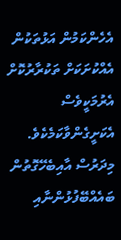އެހެންކަމުން އަޅުތަކުން އެއްކުށަކަށް ތަކުރާރުކޮށް އެރުމަކީވެސް އެކަށީގެންވާކަމެކެވެ.
މިދަރުސް އާއިބެހޭގޮތުން ބައެއްބޭފުޅުންނާއި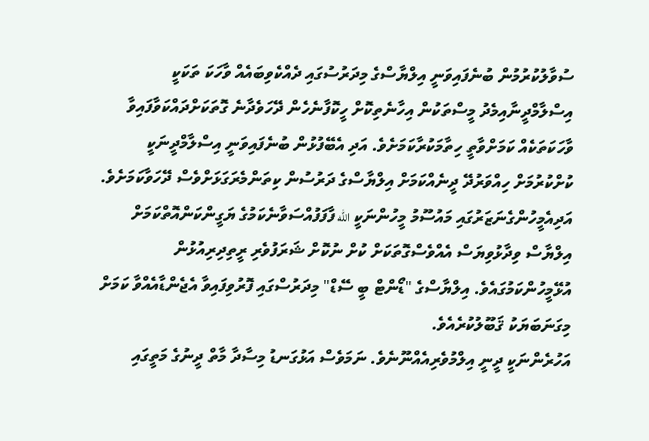ސުވާލުކުރުމުން ބުނެފައިވަނީ އިލްޔާސްގެ މިދަރުސުގައި ދެއްކެވިބައެއް ވާހަކަ ތަކަކީ އިސްލާމްދީނާއިމެދު މީސްތަކުން އިހާނެތިކޮށް ހީކޮފާނެހެން ދޭހަވެދާނެ ގޮތަކަށްދައްކަވާފައިވާ ވާހަކަތަކެއް ކަމަށްވާތީ ހިތާމަކުރާކަމަށެވެ. އަދި އެބޭފުޅުން ބުނެފައިވަނީ އިސްލާމްދީނަކީ ކުށްކުރުމަށް ހިއްވަރުދޭ ދީނެއްކަމަށް އިލްޔާސްގެ ދަރުސުން ކިތަންމެރަގަޅަށްވެސް ދޭހަވާކަމަށެވެ. އަދިއެމީހުންގެނަޒަރުގައި މައުސޫމު މީހުންނަކީ الله ފާފަފުއްސަވާނެކަމުގެ ޔަގީންކަންއޮތްކަމަށް އިލްޔާސް ވިދާޅުވިޔަސް އެއްވެސްގޮތަކަށް ކުށް ނުކޮށް ޝަރަފުވެރި ރީތިދިރިއުޅުން އުޅޭމީހުންކަމުގައެވެ. އިލްޔާސްގެ "ޑޯންޓް ބީ ސޭޑް" މިދަރުސްގައި ފޮރުވިފައިވާ އެޖެންޑާއެއްވާ ކަމަށް މިގަނަބަޔަކު ޤަބޫލުކުރެއެވެ.
އަހުރެންނަކީ ދީނީ އިލްމުވެރިއެއްނޫނެވެ. ނަމަވެސް އަޅުގަނޑު މިސާދާ މާތް ދީނުގެ މަތީގައި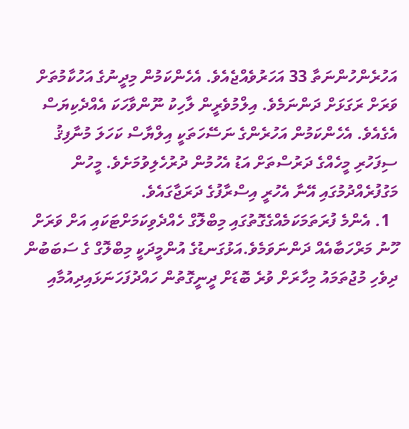އަހުރެންހުންނަތާ 33 އަހަރުވެއްޖެއެވެ. އެހެންކަމުން މިދީނުގެ އަހުކާމުތަށް ވަރަށް ރަގަޅަށް ދަންނަމެވެ. އިލްމުވެރީން ލާހިކު ނޫންވާހަކަ އެއްދެކިޔަސް އެގެއެވެ. އެހެންކަމުން އަހުރެންގެ ނަސޭހަތަކީ އިލްޔާސް ކަހަލަ މުނާފިޤު ސިފަހުރި މީހެއްގެ ދަރުސްތަށް އަޑު އެހުމުން ދުރުހެލިވުމަށެވެ. މީހުން މަގުފުރެއްދުމުގައި އޭނާ އެހުރީ އިސްރާފުގެ ދަރަޖާގައެވެ.
  1. އެންމެ ފުރަތަމަކަމެއްގެގޮތުގައި މިބްލޮގް ހެއްދެވިކަމަށްޓަކައި އަށް ވަރަށް ހޫނު މަރްހަބާއެއް ދަންނަވަމެވެ.އަޅުގަނޑުގެ އުންމީދަކީ މިބްލޮގް ގެ ސަބަބުން ދިވެހި މުޖުތަމައު މިހާރަށް ވުރެ ބޮޑަށް ދީނީގޮތުން ހައްދުފަހަނަޅައިދިއުމާއި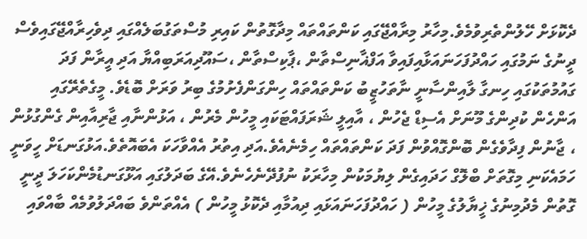ދެކޮޅަށް ހޭލުންތެރިވުމެވެ.މިހާރު މިރާއްޖޭގައި ކަންތައްތައް މިދާގޮތުން ކައިރި މުސްތަގުބަލެއްގައި ދިވެހިރާއްޖޭގައިވެސް ދީނުގެ ނަމުގައި ހައްދުފަހަނައަޅާއިފައިވާ އަފްޣާނިސްތާން ،ޕާކިސްތާން ،ސައޫދިއަރަބިއްޔާ އަދި އީރާން ފަދަ ގައުމުތަކުގައި ހިނގާ ލާއިންސާނީ ނާތަހުޒީބު ކަންތައްތައް ހިންގަންފެށުމުގެ ބިރު ވަރަށް ބޮޑެވެ. މީގެތެރޭގައި އަންހެން ކުދިންގެ މޫނަށް އެސިޑް ޖެހުން ، އާއިލީ ޝަރަފައްޓަކައި މީހުން މެރުން ، އަޅުންނާއި ޖާރިއާއިން ގެންގުޅުން ، ޖާނުން ފިދާވެގެން ބޮންގޮއްވުން ފަދަ ކަންތައްތައް ހިމެނެއެވެ.އަދި އިތުރު އެއްވާހަކަ އެބައޮތެވެ.އަޅުގަނޑަށް ހީވަނީ ހަމައެކަނި މިގޮތަށް ބްލޮގް ހަދައިގެން ލިޔުމަކުން މިހާރަކު ނުފުދޭނެހެނެވެ.އޭގެ ބަދަލުގައި އަޅޫގަނޑުމެންކަހަލަ ދީނީ ގޮތުން މެދުމިނުގެ ޚީޔާލުގެ މީހުން ( ހައްދުފަހަނައަޅައި ދިއުމާއި ދެކޮޅު މީހުން ) އެއްތަންވެ ބައްދަލުވުމެއް ބާއްވައި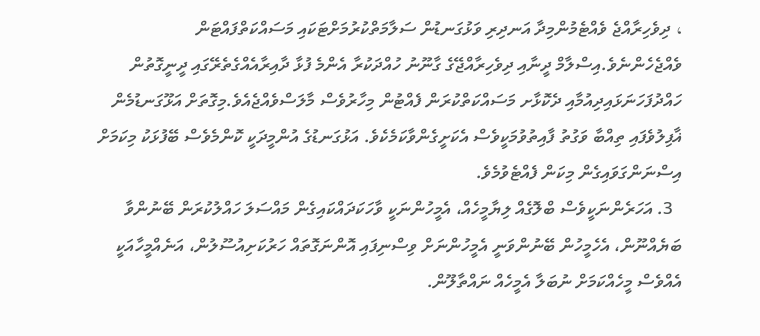، ދިވެހިރާއްޖެ ވެއްޓެމުންމިދާ އަނދިރި ވަޅުގަނޑުން ސަލާމަތްކުރުމަށްޓަކައި މަސައްކަތްފައްޓަން ވެއްޖެހެންނެވެ.އިސްލާމް ދީނާއި ދިވެހިރާއްޖޭގެ ގާނޫނު ހުއްދަކުރާ އެންމެ ފުޅާ ދާއިރާއެއްގެތެރޭގައި ދީނީގޮތުން ހައްދުފަހަނަޅައިދިއުމާއި ދެކޮޅާށ މަސައްކަތްކުރަން ފެއްޓުން މިހާރުވެސް މާލަސްވެއްޖެއެވެ.މިގޮތަށް އަޅޫގަނޑުމެން ޣާފިލުވެފައި ތިއްބާ ވަގުތު ފާއިތުވުމަކީވެސް އެކަށީގެންވާކަމެކެވެ. އަޅުގަނޑުގެ އުންމީދަކީ ކޮންމެވެސް ބޭފުޅަކު މިކަމަށް އިސްނަންގަވައިގެން މިކަން ފެއްޓެވުމެވެ.
  3. އަހަރެންނަކީވެސް ބްލޮގެއް ލިޔާމީހެއް، އެމީހުންނަކީ ވާހަކަދައްކައިގެން މައްސަލަ ހައްލުކުރަން ބޭނުންވާ ބަޔެއްނޫން، އެހެމީހުން ބޭނުންވަނީ އެމީހުންނަށް ވިސްނިފައި އޮންނަގޮތައް ހަރުކަށިއުސޫލުން، އަނެއްމީހާއަކީ އެއްވެސް މީހެއްކަމަށް ނުބަލާ އެމީހެއް ނައްތާލޫން.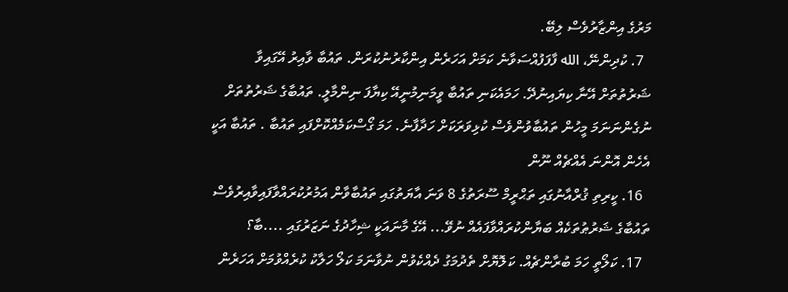މަރުގެ އިންޒާރުވެސް ލިބޭ.
  7. ކުދިންނޭ، الله ފާފަފުއްސަވާނެ ކަމަށް އަހަރެން އިންކާރުނުކުރަން. ތައުބާ ވާއިރު އޭގައިވާ ޝަރުތުތަށް އޭނާ ކިޔައިނުދޭ. ހަމައެކަނި ތައުބާ ވީމަނިމުނީއޭ ކިޔާފަ ނިންމާލީ. ތައުބާގެ ޝަރުތުތަށް ނުގެންނަނަމަ މީހުން ތައުބާވުންވެސް ކުޅިވަރަކަށް ހަދާފާނެ. ހަމަ ގޯސްކަމެއްކޮށްފައި ތައުބާ . ތައުބާ އަކީ އެހެން އޮންނަ އެއްޗެއް ނޫން
  16. ކީރިތި ޤުރްއާނުގައި ތަޙްރީމް ސޫރަތުގެ 8 ވަނަ އާޔަތުގައި ތައުބާވާން އަމުރުކުރައްވާފައިވާއިރުވެސް ތައުބާގެ ޝަރުޠުތަކެއް ބަޔާންކުރައްވާފައެއް ނުވޭ... އޭގެ މާނައަކީ ޝިހާދުގެ ނަޒަރުގައި ....ބާ؟
  17. ކަލޯތީ ހަމަ ބުރާންޗެއް. ކަލޮޔޮށް ތެދުމަގު ދެއްކެވުން ނުވާނަމަ ކަލޯ ހަލާކު ކުރެއްވުމަށް އަހަރެން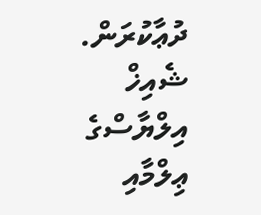ދުޢާކުރަން. ޝެއިޚް އިލްޔާސްގެ ޢިލްމާއި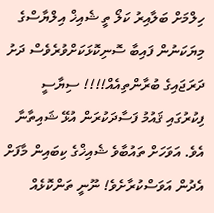ހިލްމަށް ބަލާއިރު ކަލޯ ތީ ޝެއިޚް އިލްޔާސްގެ މިޔަކަނުން ފައިބާ ސޮނިކޮޅަކަށްވުރެވެސް ދަށު ދަރަޖައިގެ ބުރާންތިއެއް!!!! ސިޔާސީ ފިކުރުގައި ޤައުމު ފަސާދަކުރަން އުޅޭ ޝައިތާނާ އެވެ. އަވަހަށް ތައުބާވެ ޝެއިޚްގެ ކިބައިން މާފަށް އެދުން އަވަސްކުރާށެވެ! ނޫނީ ތަންކޮޅެއް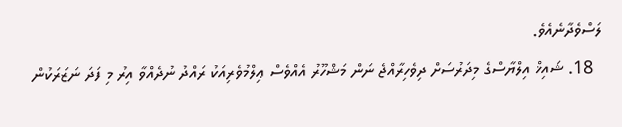ލަސްވެދާނެއެވެ.
  18. ޝައިޚް އިލްޔާސްގެ މިދަރުސަށް ދިވެހިރާއްޖެ ނަން މަޝްހޫރު އެއްވެސް ޢިލްމުވެރިއަކު ރައްދު ނުދެއްވާ އިރު މި ފަދަ ނަޒަރަކުން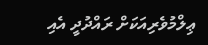ޢިލްމުވެރިއަކަށް ރައްދުދީ އެއި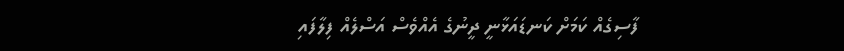ފާސިގެއް ކަމަށް ކަނޑައަޅާނީ ދީނުގެ އެއްވެސް އަސްލެއް ފިލާފައި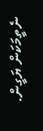ނެތީމަކަން ޔަގީން.